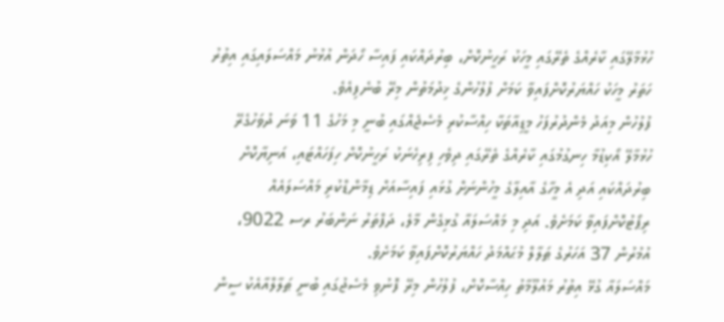ހުޅުމާލޭގައި ކާރެއްގެ ތެރޭގައި މީހަކު ރަހީނުކޮށް، ބިރުދައްކައި ފައިސާ ހޯދަން އުޅުނު މައްސަލައިގައި އިތުރު ހަތަރު މީހަކު ހައްޔަރުކޮށްފައިވާ ކަމަށް ފުލުހުންގެ ޚިދުމަތުން މިރޭ ބުނެފިއެވެ.
ފުލުހުން މިއަދު މެންދުރުފަހު މީޑިއާތަކާ ހިއްސާކުރި މެސެޖެއްގައި ބުނީ މި މަހުގެ 11 ވަނަ ދުވަހުގެރޭ ހުޅުމާލޭ އޯކިޑުމާ ހިނގުމުގައި ކާރެއްގެ ތެރޭގައި ދިވެހި ފިރިހެނަކު ރަހީނުކޮށް ހިފަހައްޓައި، އަނިޔާކޮށް ބިރުދައްކައި އަދި އެ މީހާގެ އާއިލާގެ މީހުންނަށް ގުޅައި ފައިސާއަށް ޑިމާންޑްކުރި މައްސަލައެއް ރިޕޯޓުކޮށްފައިވާ ކަމަށެވެ. އަދި މި މައްސަލައާ ގުޅިގެން މާލެ، ދަފްތަރު ނަންބަރު ރސ 9022، އުމުރުން 37 އަހަރުގެ ޠަލާލް މުޙައްމަދު ހައްޔަރުކޮށްފައިވާ ކަމަށެވެ.
މައްސަލައާ ގުޅޭ އިތުރު މައުލޫމާތު ހިއްސާކޮށް، ފުލުހުން މިރޭ ފޮނުވި މެސެޖުގައި ބުނީ ޠަލާލްއާއެކު ސީން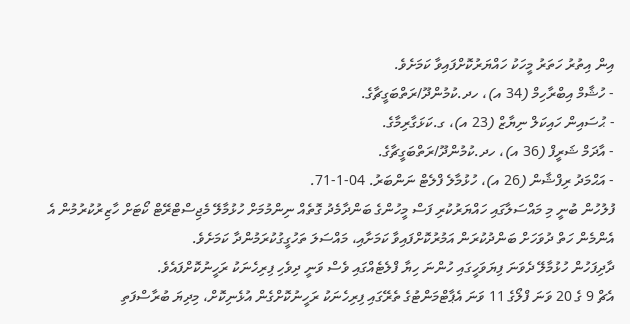އިން އިތުރު ހަތަރު މީހަކު ހައްޔަރުކޮށްފައިވާ ކަމަށެވެ.
- ހުޝާމް އިބްރާހިމް (34 އ)، ހދ.ކުމުންދޫ/ރަތްބަގީޗާގެ.
- ޙުސައިން ހައިކަލް ނިޔާޒް (23 އ)، ގ.ކަޅަގާރިމާގެ.
- އާދަމް ޝަރީފް (36 އ)، ހދ.ކުމުންދޫ/ރަތްބަގީޗާގެ.
- އަޙްމަދު ރިފްޝާން (26 އ)، ހުޅުމާލެ ފްލެޓް ނަންބަރު. 04-1-71.
ފުލުހުން ބުނީ މި މައްސަލާގައި ހައްޔަރުކުރި ފަސް މީހުންގެ ބަންދާމެދު ގޮތެއް ނިންމުމަށް ހުޅުމާލޭ މެޖިސްޓްރޭޓް ކޯޓަށް ހާޒިރުކުރުމުން އެ އެންމެން ހަތް ދުވަހަށް ބަންދުކުރަން އަމުރުކޮށްފައިވާ ކަމަށާއި، މައްސަލަ ތަހުގީގުކުރަމުންދާ ކަމަށެވެ.
ދާދިފަހުން ހުޅުމާލޭ ދެވަނަ ފިޔަވަހީގައި ހުންނަ ހިޔާ ފްލެޓެއްގައި ވެސް ވަނީ ދިވެހި ފިރިހެނަކު ރަހީނުކޮށްފައެވެ.
އެޗް 9 ގެ 20 ވަނަ ފްލޯގެ 11 ވަނަ އެޕާޓްމަންޓުގެ ތެރޭގައި ފިރިހެނަކު ރަހީނުކޮށްގެން އުޅެނިކޮށް، މިދިޔަ ބުރާސްފަތި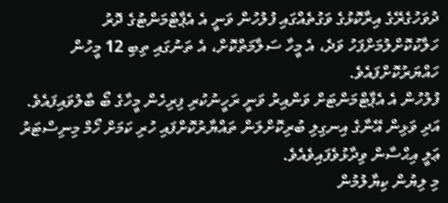ދުވަހުގެރޭގެ އިރާކޮޅުގެ ވަގުތެއްގައި ފުލުހުން ވަނީ އެ އެޕާޓްމަންޓުގެ ދޮރު ހަލާކުކޮށްލުމަށްފަހު ވަދެ، އެ މީހާ ސަލާމަތްކޮށް، އެ ތަނުގައި ތިބި 12 މީހުން ހައްޔަރުކޮށްފައެވެ.
ފުލުހުން އެ އެޕާޓްމަންޓަށް ވަންއިރު ވަނީ ރަހީނުކުރި ފިރިހެން މީހާގެ ބޯ ބާލުވައިފައެވެ. އަދި ވަޅިން އޭނާގެ އިނގިލި ބުރިކޮށްލަން ތައްޔާރުކޮށްފައި ހުރި ކަމަށް ހޯމް މިނިސްޓަރު ޢަލީ އިޙްސާން ވިދާޅުވެފައިވެއެވެ.
މި ލިޔުން ކިޔާލުމުން